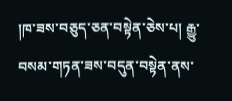།ཁ་ཟས་བཅུད་ཅན་བསྟེན་ཅེས་པ། རྒྱུ་བསམ་གཏན་ཟས་བདུན་བསྟེན་ནས་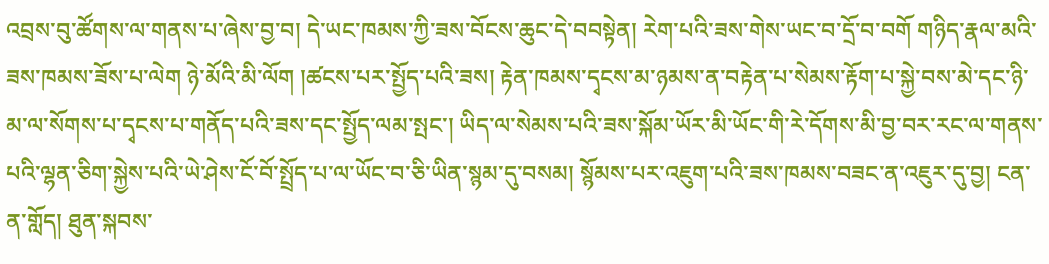འབྲས་བུ་ཚོགས་ལ་གནས་པ་ཞེས་བྱ་བ། དེ་ཡང་ཁམས་ཀྱི་ཟས་བོངས་ཆུང་དེ་བབསྟེན། རེག་པའི་ཟས་གེས་ཡང་བ་དྲོ་བ་བགོ གཉིད་རྣལ་མའི་ཟས་ཁམས་ཟོས་པ་ལེག ཉེ་མོའི་མི་ལོག །ཚངས་པར་སྤྱོད་པའི་ཟས། རྟེན་ཁམས་དྭངས་མ་ཉམས་ན་བརྟེན་པ་སེམས་རྟོག་པ་སྐྱེ་བས་མེ་དང་ཉི་མ་ལ་སོགས་པ་དྭངས་པ་གནོད་པའི་ཟས་དང་སྤྱོད་ལམ་སྤང་། ཡིད་ལ་སེམས་པའི་ཟས་སྐོམ་ཡོར་མི་ཡོང་གི་རེ་དོགས་མི་བྱ་བར་རང་ལ་གནས་པའི་ལྷན་ཅིག་སྐྱེས་པའི་ཡེ་ཤེས་ངོ་བོ་སྤྲོད་པ་ལ་ཡོང་བ་ཅི་ཡིན་སྙམ་དུ་བསམ། སྙོམས་པར་འཇུག་པའི་ཟས་ཁམས་བཟང་ན་འཇུར་དུ་བྱ། ངན་ན་གློད། ཐུན་སྐབས་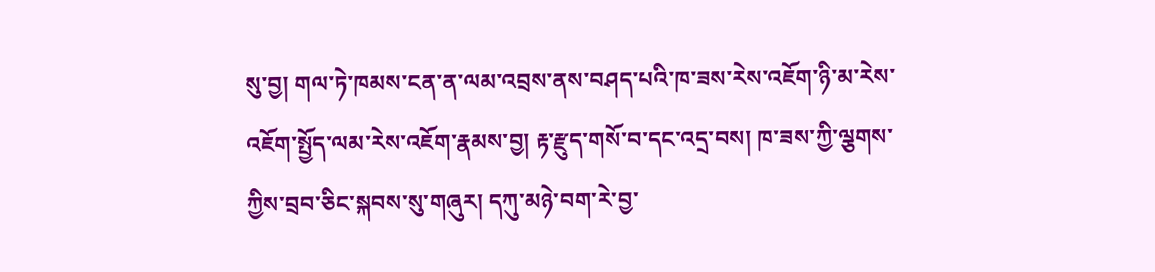སུ་བྱ། གལ་ཏེ་ཁམས་ངན་ན་ལམ་འབྲས་ནས་བཤད་པའི་ཁ་ཟས་རེས་འཇོག་ཉི་མ་རེས་འཇོག་སྤྱོད་ལམ་རེས་འཇོག་རྣམས་བྱ། རྟ་རྫུད་གསོ་བ་དང་འདྲ་བས། ཁ་ཟས་ཀྱི་ལྕགས་ཀྱིས་བྲབ་ཅིང་སྐབས་སུ་གཞུར། དཀུ་མཉེ་བག་རེ་བྱ་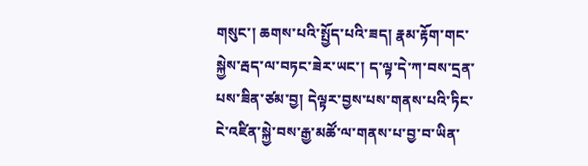གསུང་། ཆགས་པའི་སྤྱོད་པའི་ཟད། རྣམ་རྟོག་གང་སྐྱེས་རྦད་ལ་བཏང་ཟེར་ཡང་། ད་ལྟ་དེ་ཀ་བས་དྲན་པས་ཟིན་ཙམ་བྱ། དེལྟར་བྱས་པས་གནས་པའི་ཏིང་ངེ་འཛིན་སྐྱེ་བས་རྒྱ་མཚོ་ལ་གནས་པ་བྱ་བ་ཡིན་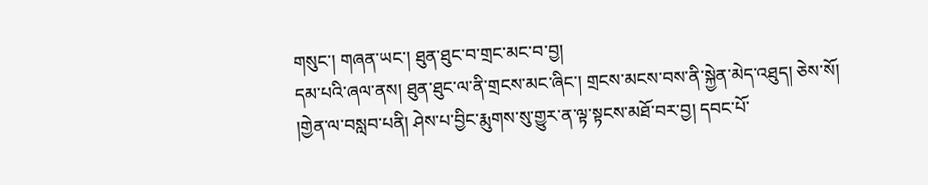གསུང་། གཞན་ཡང་། ཐུན་ཐུང་བ་གྲང་མང་བ་བྱ།
དམ་པའི་ཞལ་ནས། ཐུན་ཐུང་ལ་ནི་གྲངས་མང་ཞིང་། གྲངས་མངས་བས་ནི་སྐྱེན་མེད་འཐུད། ཅེས་སོ།
།གྱེན་ལ་བསླབ་པནི། ཤེས་པ་བྱིང་རྨུགས་སུ་གྱུར་ན་ལྟ་སྟངས་མཐོ་བར་བྱ། དབང་པོ་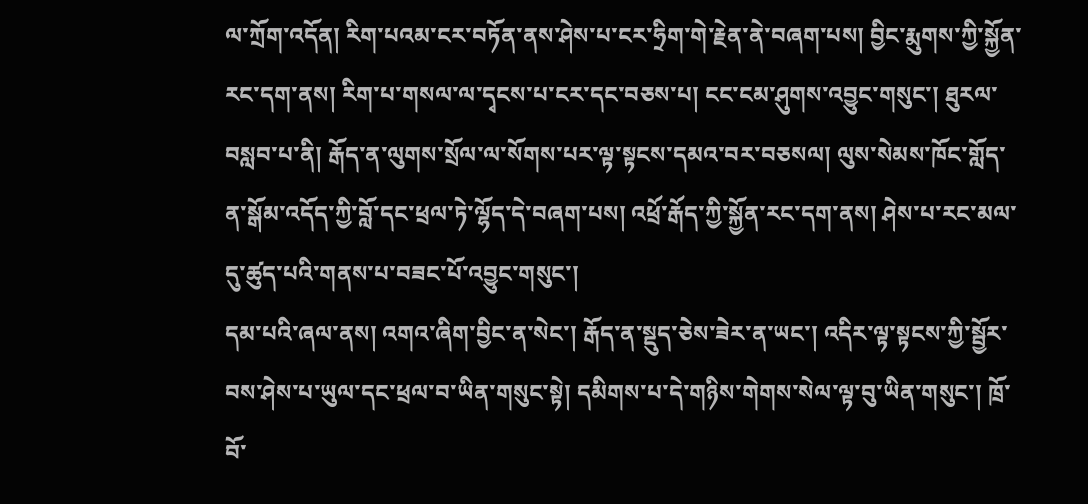ལ་ཀྲོག་འདོན། རིག་པའམ་ངར་བཏོན་ནས་ཤེས་པ་ངར་ཧྲིག་གེ་རྗེན་ནེ་བཞག་པས། བྱིང་རྨུགས་ཀྱི་སྐྱོན་རང་དག་ནས། རིག་པ་གསལ་ལ་དྭངས་པ་ངར་དང་བཅས་པ། ངང་ངམ་ཤུགས་འབྱུང་གསུང་། ཐུརལ་བསླབ་པ་ནི། རྒོད་ན་ལུགས་སྲོལ་ལ་སོགས་པར་ལྟ་སྟངས་དམའ་བར་བཅསལ། ལུས་སེམས་ཁོང་གློད་ན་སྒོམ་འདོད་ཀྱི་བློ་དང་ཕྲལ་ཏེ་ལྷོད་དེ་བཞག་པས། འཕྲོ་རྒོད་ཀྱི་སྐྱོན་རང་དག་ནས། ཤེས་པ་རང་མལ་དུ་ཚུད་པའི་གནས་པ་བཟང་པོ་འབྱུང་གསུང་།
དམ་པའི་ཞལ་ནས། འགའ་ཞིག་བྱིང་ན་སེང་། རྒོད་ན་སྡུད་ཅེས་ཟེར་ན་ཡང་། འདིར་ལྟ་སྟངས་ཀྱི་སྦྱོར་བས་ཤེས་པ་ཡུལ་དང་ཕྲལ་བ་ཡིན་གསུང་སྟེ། དམིགས་པ་དེ་གཉིས་གེགས་སེལ་ལྟ་བུ་ཡིན་གསུང་། ཁྲོ་བོ་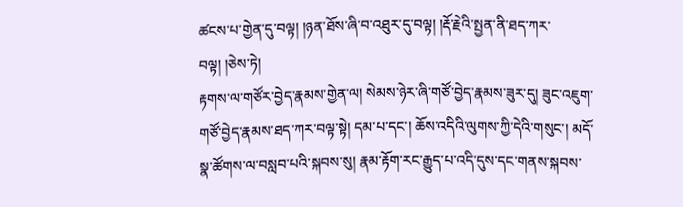ཚངས་པ་གྱེན་དུ་བལྟ། །ཉན་ཐོས་ཞི་བ་འཐུར་དུ་བལྟ། །རྡོ་རྗེའི་སྤྱན་ནི་ཐད་ཀར་བལྟ། །ཅེས་ཏེ།
རྟགས་ལ་གཙོར་བྱེད་རྣམས་གྱེན་ལ། སེམས་ཉེར་ཞི་གཙོ་བྱེད་རྣམས་ཟུར་དུ། ཟུང་འཇུག་གཙོ་བྱེད་རྣམས་ཐད་ཀར་བལྟ་སྟེ། དམ་པ་དང་། ཆོས་འདིའི་ལུགས་ཀྱི་དེའི་གསུང་། མདོ་སྣ་ཚོགས་ལ་བསླབ་པའི་སྐབས་སུ། རྣམ་རྟོག་རང་རྒྱུད་པ་འདི་དུས་དང་གནས་སྐབས་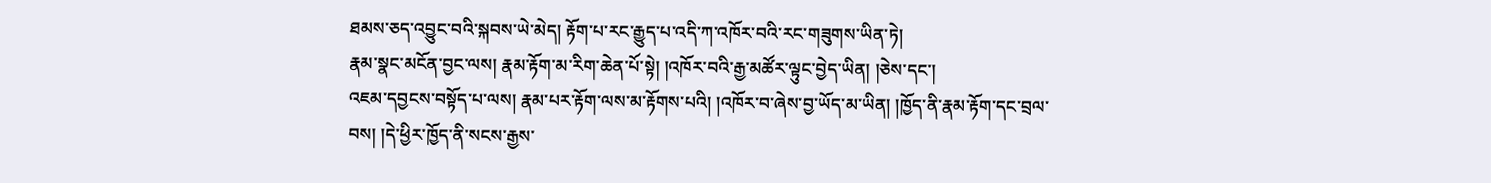ཐམས་ཅད་འབྱུང་བའི་སྐབས་ཡེ་མེད། རྟོག་པ་རང་རྒྱུད་པ་འདི་ཀ་འཁོར་བའི་རང་གཟུགས་ཡིན་ཏེ།
རྣམ་སྣང་མངོན་བྱང་ལས། རྣམ་རྟོག་མ་རིག་ཆེན་པོ་སྟེ། །འཁོར་བའི་རྒྱ་མཚོར་ལྟུང་བྱེད་ཡིན། །ཅེས་དང་།
འཇམ་དབྱངས་བསྟོད་པ་ལས། རྣམ་པར་རྟོག་ལས་མ་རྟོགས་པའི། །འཁོར་བ་ཞེས་བྱ་ཡོད་མ་ཡིན། །ཁྱོད་ནི་རྣམ་རྟོག་དང་བྲལ་བས། །དེ་ཕྱིར་ཁྱོད་ནི་སངས་རྒྱས་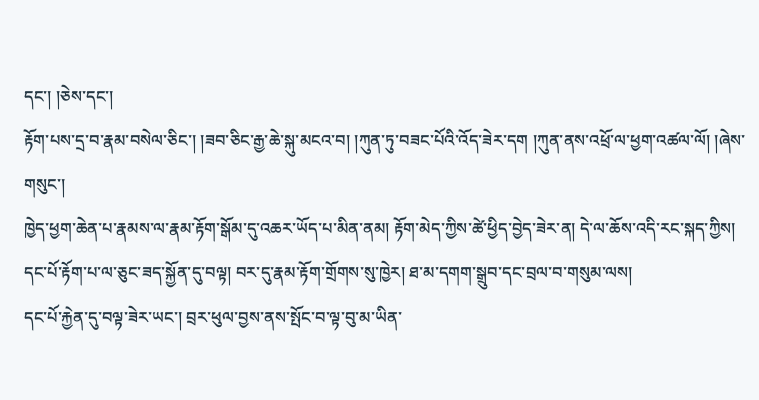དང་། །ཅེས་དང་།
རྟོག་པས་དྲ་བ་རྣམ་བསེལ་ཅིང་། །ཟབ་ཅིང་རྒྱ་ཆེ་སྐུ་མངའ་བ། །ཀུན་ཏུ་བཟང་པོའི་འོད་ཟེར་དག །ཀུན་ནས་འཕྲོ་ལ་ཕྱག་འཚལ་ལོ། །ཞེས་གསུང་།
ཁྱེད་ཕྱག་ཆེན་པ་རྣམས་ལ་རྣམ་རྟོག་སྒོམ་དུ་འཆར་ཡོད་པ་མིན་ནམ། རྟོག་མེད་ཀྱིས་ཚེ་ཕྱིད་བྱེད་ཟེར་ན། དེ་ལ་ཆོས་འདི་རང་སྐད་ཀྱིས།
དང་པོ་རྟོག་པ་ལ་ཅུང་ཟད་སྐྱོན་དུ་བལྟ། བར་དུ་རྣམ་རྟོག་གྲོགས་སུ་ཁྱེར། ཐ་མ་དགག་སྒྲུབ་དང་བྲལ་བ་གསུམ་ལས།
དང་པོ་རྐྱེན་དུ་བལྟ་ཟེར་ཡང་། བྲར་ཕུལ་བྱས་ནས་སྤོང་བ་ལྟ་བུ་མ་ཡིན་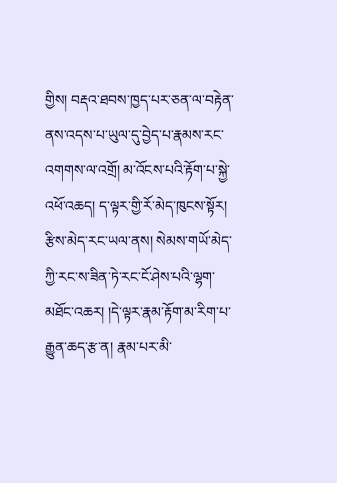གྱིས། བརྡའ་ཐབས་ཁྱད་པར་ཅན་ལ་བརྟེན་ནས་འདས་པ་ཡུལ་དུ་བྱེད་པ་རྣམས་རང་འགགས་ལ་འགྲོ། མ་འོངས་པའི་རྟོག་པ་སྐྱེ་འཕོ་འཆད། ད་ལྟར་གྱི་རོ་མེད་ཁུངས་སྟོར།
རྩིས་མེད་རང་ཡལ་ནས། སེམས་གཡོ་མེད་ཀྱི་རང་ས་ཟིན་ཏེ་རང་ངོ་ཤེས་པའི་ལྷག་མཐོང་འཆར། །དེ་ལྟར་རྣམ་རྟོག་མ་རིག་པ་རྒྱུན་ཆད་རྩ་ན། རྣམ་པར་མི་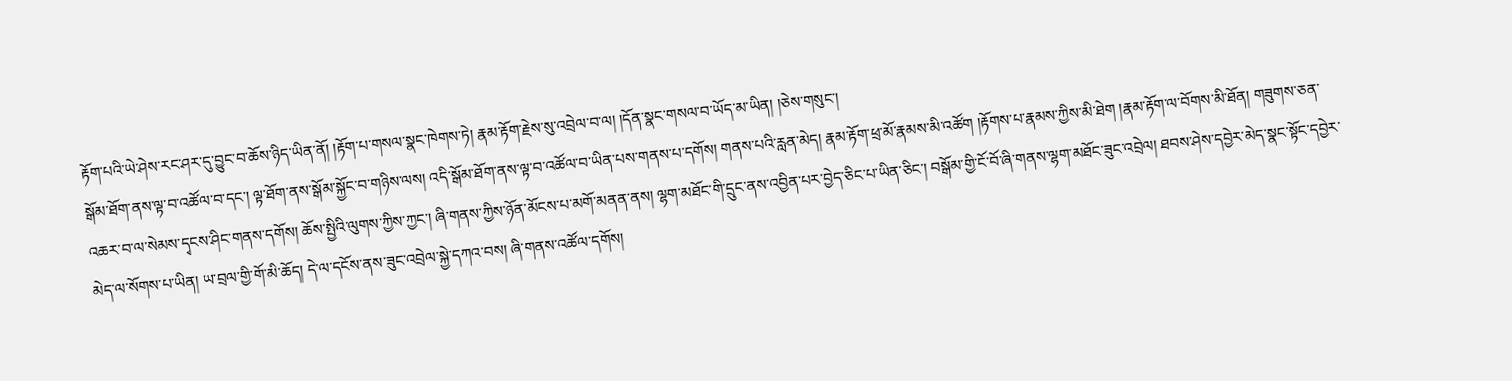རྟོག་པའི་ཡེ་ཤེས་རང་ཤར་དུ་བྱུང་བ་ཆོས་ཉིད་ཡིན་ནོ། །རྟོག་པ་གསལ་སྣང་ཁེགས་ཏེ། རྣམ་རྟོག་རྗེས་སུ་འབྲེལ་བ་ལ། །དོན་སྣང་གསལ་བ་ཡོད་མ་ཡིན། །ཅེས་གསུང་།
སྒོམ་ཐོག་ནས་ལྟ་བ་འཚོལ་བ་དང་། ལྟ་ཐོག་ནས་སྒོམ་སྐྱོང་བ་གཉིས་ལས། འདི་སྒོམ་ཐོག་ནས་ལྟ་བ་འཚོལ་བ་ཡིན་པས་གནས་པ་དགོས། གནས་པའི་རླན་མེད། རྣམ་རྟོག་ཕྲ་མོ་རྣམས་མི་འཚོག །རྟོགས་པ་རྣམས་ཀྱིས་མི་ཐེག །རྣམ་རྟོག་ལ་བོགས་མི་ཐོན། གཟུགས་ཅན་འཆར་བ་ལ་སེམས་དྭངས་ཤིང་གནས་དགོས། ཆོས་སྤྱིའི་ལུགས་ཀྱིས་ཀྱང་། ཞི་གནས་ཀྱིས་ཉོན་མོངས་པ་མགོ་མནན་ནས། ལྷག་མཐོང་གི་དྲུང་ནས་འབྱིན་པར་བྱེད་ཅིང་པ་ཡིན་ཅིང་། བསྒོམ་གྱི་ངོ་བོ་ཞི་གནས་ལྷག་མཐོང་ཟུང་འབྲེལ། ཐབས་ཤེས་དབྱེར་མེད་སྣང་སྟོང་དབྱེར་མེད་ལ་སོགས་པ་ཡིན། ཡ་བྲལ་གྱི་གོ་མི་ཆོད། དེ་ལ་དངོས་ནས་ཟུང་འབྲེལ་སྐྱེ་དཀའ་བས། ཞི་གནས་འཚོལ་དགོས།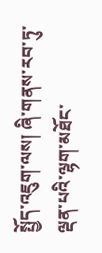སྤྱོད་འཇུག་ལས། ཞི་གནས་རབ་ཏུ་ལྡན་པའི་ལྷག་མཐོང་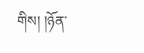གིས། །ཉོན་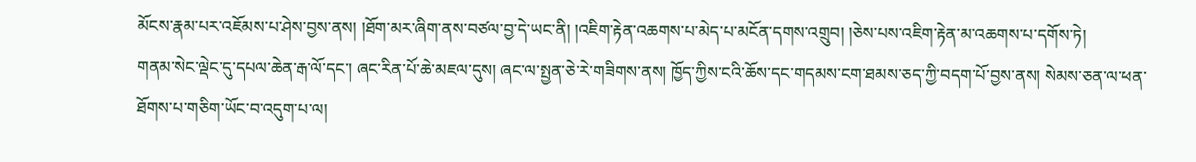མོངས་རྣམ་པར་འཇོམས་པ་ཤེས་བྱས་ནས། །ཐོག་མར་ཞིག་ནས་བཙལ་བྱ་དེ་ཡང་ནི། །འཇིག་རྟེན་འཆགས་པ་མེད་པ་མངོན་དགས་འགྲུབ། །ཅེས་པས་འཇིག་རྟེན་མ་འཆགས་པ་དགོས་ཏེ།
གནམ་སེང་ལྡེང་དུ་དཔལ་ཆེན་རྒ་ལོ་དང་། ཞང་རིན་པོ་ཆེ་མཇལ་དུས། ཞང་ལ་སྤྱན་ཅེ་རེ་གཟིགས་ནས། ཁྱོད་ཀྱིས་ངའི་ཆོས་དང་གདམས་ངག་ཐམས་ཅད་ཀྱི་བདག་པོ་བྱས་ནས། སེམས་ཅན་ལ་ཕན་ཐོགས་པ་གཅིག་ཡོང་བ་འདུག་པ་ལ།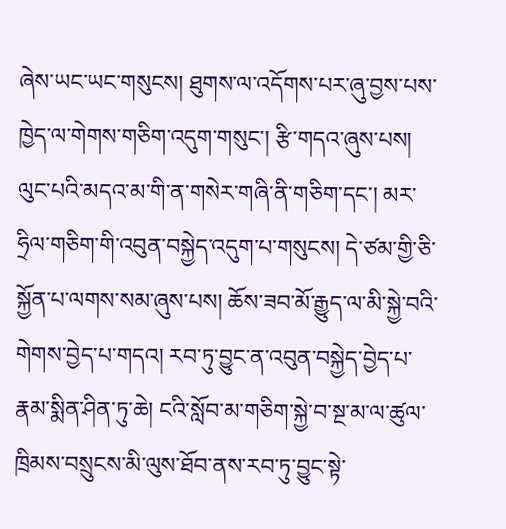ཞེས་ཡང་ཡང་གསུངས། ཐུགས་ལ་འདོགས་པར་ཞུ་བྱས་པས་ཁྱེད་ལ་གེགས་གཅིག་འདུག་གསུང་། རྩི་གདའ་ཞུས་པས། ལུང་པའི་མདའ་མ་གི་ན་གསེར་གཞི་ནི་གཅིག་དང་། མར་ཧྲིལ་གཅིག་གི་འབུན་བསྐྱེད་འདུག་པ་གསུངས། དེ་ཙམ་གྱི་ཅི་སྐྱོན་པ་ལགས་སམ་ཞུས་པས། ཆོས་ཟབ་མོ་རྒྱུད་ལ་མི་སྐྱེ་བའི་གེགས་བྱེད་པ་གདའ། རབ་ཏུ་བྱུང་ན་འབུན་བསྐྱེད་བྱེད་པ་རྣམ་སྨིན་ཤིན་ཏུ་ཆེ། ངའི་སློབ་མ་གཅིག་སྐྱེ་བ་སྔ་མ་ལ་ཚུལ་ཁྲིམས་བསྲུངས་མི་ལུས་ཐོབ་ནས་རབ་ཏུ་བྱུང་སྟེ་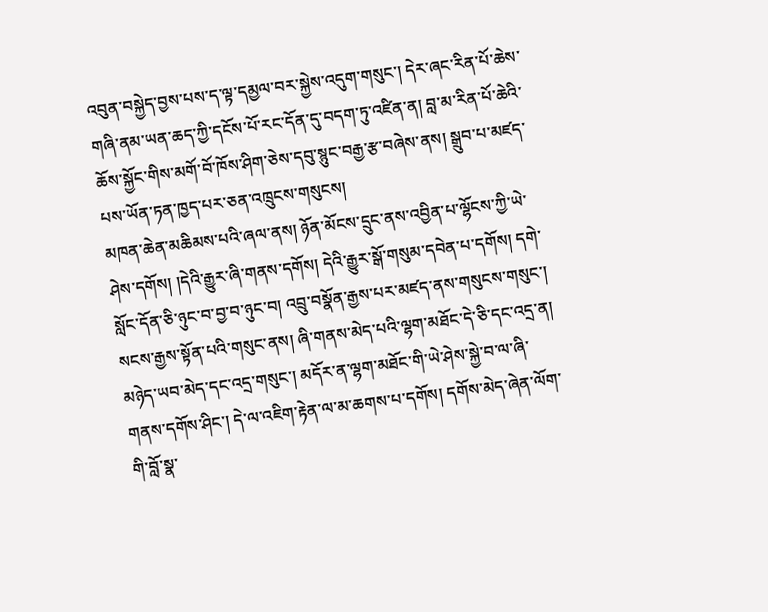འབུན་བསྐྱེད་བྱས་པས་ད་ལྟ་དམྱལ་བར་སྐྱེས་འདུག་གསུང་། དེར་ཞང་རིན་པོ་ཆེས་གཞི་ནམ་ཡན་ཆད་ཀྱི་དངོས་པོ་རང་དོན་དུ་བདག་ཏུ་འཛིན་ན། བླ་མ་རིན་པོ་ཆེའི་ཆོས་སྐྱོང་གིས་མགོ་བོ་ཁོས་ཤིག་ཅེས་དབུ་སྙུང་བརྒྱ་རྩ་བཞེས་ནས། སྒྲུབ་པ་མཛད་པས་ཡོན་ཏན་ཁྱད་པར་ཅན་འཁྲུངས་གསུངས།
མཁན་ཆེན་མཆིམས་པའི་ཞལ་ནས། ཉོན་མོངས་དྲུང་ནས་འབྱིན་པ་ལྷོངས་ཀྱི་ཡེ་ཤེས་དགོས། །དེའི་རྒྱུར་ཞི་གནས་དགོས། དེའི་རྒྱུར་སྒོ་གསུམ་དབེན་པ་དགོས། དགེ་སློང་དོན་ཅི་ཉུང་བ་བྱ་བ་ཉུང་བ། འབྲུ་བསྣོན་རྒྱས་པར་མཛད་ནས་གསུངས་གསུང་།
སངས་རྒྱས་སྟོན་པའི་གསུང་ནས། ཞི་གནས་མེད་པའི་ལྷག་མཐོང་དེ་ཅི་དང་འདྲ་ན། མཉེད་ཡབ་མེད་དང་འདྲ་གསུང་། མདོར་ན་ལྷག་མཐོང་གི་ཡེ་ཤེས་སྐྱེ་བ་ལ་ཞི་གནས་དགོས་ཤིང་། དེ་ལ་འཇིག་རྟེན་ལ་མ་ཆགས་པ་དགོས། དགོས་མེད་ཞེན་ལོག་གི་བློ་སྣ་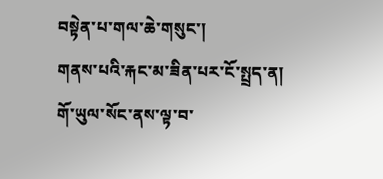བསྟེན་པ་གལ་ཆེ་གསུང་།
གནས་པའི་རྐང་མ་ཟིན་པར་ངོ་སྤྲད་ན། གོ་ཡུལ་སོང་ནས་ལྟ་བ་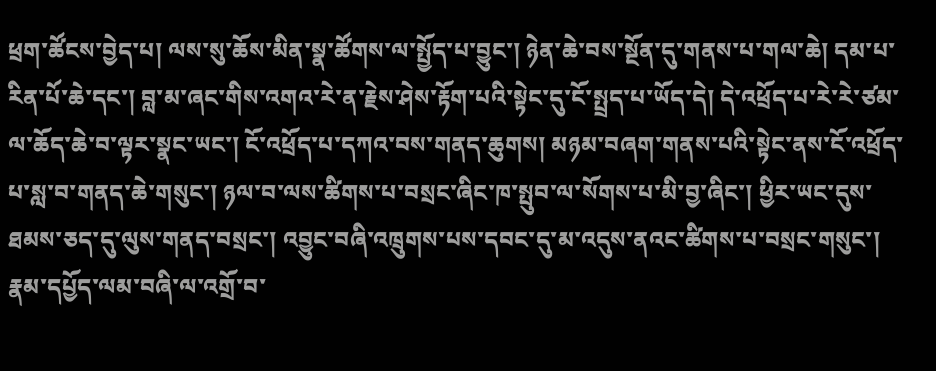ཕྲག་ཚོངས་བྱེད་པ། ལས་སུ་ཆོས་མིན་སྣ་ཚོགས་ལ་སྤྱོད་པ་བྱུང་། ཉེན་ཆེ་བས་སྔོན་དུ་གནས་པ་གལ་ཆེ། དམ་པ་རིན་པོ་ཆེ་དང་། བླ་མ་ཞང་གིས་འགའ་རེ་ན་རྗེས་ཤེས་རྟོག་པའི་སྟེང་དུ་ངོ་སྤྲད་པ་ཡོད་དེ། དེ་འཕྲོད་པ་རེ་རེ་ཙམ་ལ་ཆོད་ཆེ་བ་ལྟར་སྣང་ཡང་། ངོ་འཕྲོད་པ་དཀའ་བས་གནད་ཆུགས། མཉམ་བཞག་གནས་པའི་སྟེང་ནས་ངོ་འཕྲོད་པ་སླ་བ་གནད་ཆེ་གསུང་། ཉལ་བ་ལས་ཚིགས་པ་བསྲང་ཞིང་ཁ་སྤུབ་ལ་སོགས་པ་མི་བྱ་ཞིང་། ཕྱིར་ཡང་དུས་ཐམས་ཅད་དུ་ལུས་གནད་བསྲང་། འབྱུང་བཞི་འཁྲུགས་པས་དབང་དུ་མ་འདུས་ནའང་ཚིགས་པ་བསྲང་གསུང་། རྣམ་དཔྱོད་ལམ་བཞི་ལ་འགྲོ་བ་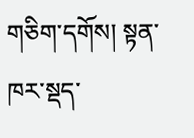གཅིག་དགོས། སྟན་ཁར་སྡད་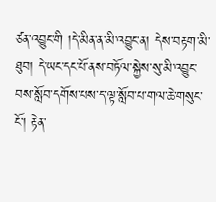ཙན་འབྱུང་གི །དེ་མིན་ན་མི་འབྱུང་ན། དེས་བརྟག་མི་ཐུབ། དེ་ཡང་དང་པོ་ནས་བཏོལ་སྐྱེས་སུ་མི་འབྱུང་བས་སློབ་དགོས་པས་ད་ལྟ་སློབ་པ་གལ་ཆེ་གསུང་ངོ་། རྟེན་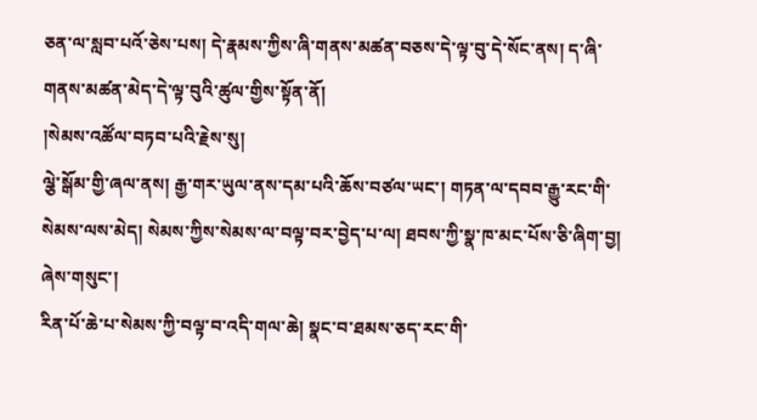ཅན་ལ་སླབ་པའོ་ཅེས་པས། དེ་རྣམས་ཀྱིས་ཞི་གནས་མཚན་བཅས་དེ་ལྟ་བུ་དེ་སོང་ནས། ད་ཞི་གནས་མཚན་མེད་དེ་ལྟ་བུའི་ཚུལ་གྱིས་སྟོན་ནོ།
།སེམས་འཚོལ་བཏབ་པའི་རྗེས་སུ།
ལྕེ་སྒོམ་གྱི་ཞལ་ནས། རྒྱ་གར་ཡུལ་ནས་དམ་པའི་ཆོས་བཙལ་ཡང་། གཏན་ལ་དབབ་རྒྱུ་རང་གི་སེམས་ལས་མེད། སེམས་ཀྱིས་སེམས་ལ་བལྟ་བར་བྱེད་པ་ལ། ཐབས་ཀྱི་སྣ་ཁ་མང་པོས་ཅི་ཞིག་བྱ། ཞེས་གསུང་།
རིན་པོ་ཆེ་པ་སེམས་ཀྱི་བལྟ་བ་འདི་གལ་ཆེ། སྣང་བ་ཐམས་ཅད་རང་གི་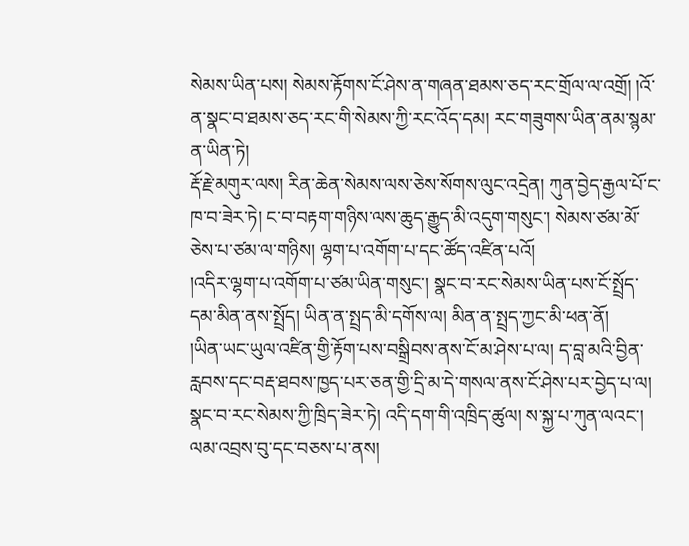སེམས་ཡིན་པས། སེམས་རྟོགས་ངོ་ཤེས་ན་གཞན་ཐམས་ཅད་རང་གྲོལ་ལ་འགྲོ། །འོ་ན་སྣང་བ་ཐམས་ཅད་རང་གི་སེམས་ཀྱི་རང་འོད་དམ། རང་གཟུགས་ཡིན་ནམ་སྙམ་ན་ཡིན་ཏེ།
རྡོ་རྗེ་མགུར་ལས། རིན་ཆེན་སེམས་ལས་ཅེས་སོགས་ལུང་འདྲེན། ཀུན་བྱེད་རྒྱལ་པོ་ང་ཁ་བ་ཟེར་ཏེ། ང་བ་བརྟག་གཉིས་ལས་ཆུད་རྒྱུད་མི་འདུག་གསུང་། སེམས་ཙམ་མོ་ཅེས་པ་ཙམ་ལ་གཉིས། ལྷག་པ་འགོག་པ་དང་ཚོད་འཛིན་པའོ།
།འདིར་ལྷག་པ་འགོག་པ་ཙམ་ཡིན་གསུང་། སྣང་བ་རང་སེམས་ཡིན་པས་ངོ་སྤྲོད་དམ་མིན་ནས་སྤྲོད། ཡིན་ན་སྤྲད་མི་དགོས་ལ། མིན་ན་སྤྲད་ཀྱང་མི་ཕན་ནོ།
།ཡིན་ཡང་ཡུལ་འཛིན་གྱི་རྟོག་པས་བསྒྲིབས་ནས་ངོ་མ་ཤེས་པ་ལ། ད་བླ་མའི་བྱིན་རླབས་དང་བརྡ་ཐབས་ཁྱད་པར་ཅན་གྱི་དྲི་མ་དེ་གསལ་ནས་ངོ་ཤེས་པར་བྱེད་པ་ལ། སྣང་བ་རང་སེམས་ཀྱི་ཁྲིད་ཟེར་ཏེ། འདི་དག་གི་འཁྲིད་ཚུལ། ས་སྐྱ་པ་ཀུན་ལའང་། ལམ་འབྲས་བུ་དང་བཅས་པ་ནས།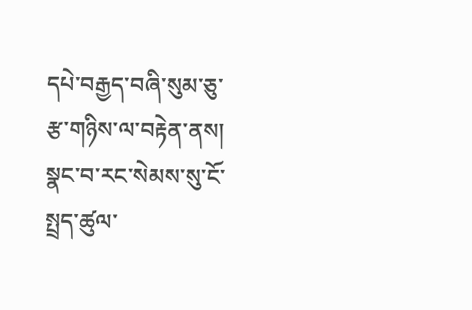དཔེ་བརྒྱད་བཞི་སུམ་ཅུ་རྩ་གཉིས་ལ་བརྟེན་ནས། སྣང་བ་རང་སེམས་སུ་ངོ་སྤྲད་ཚུལ་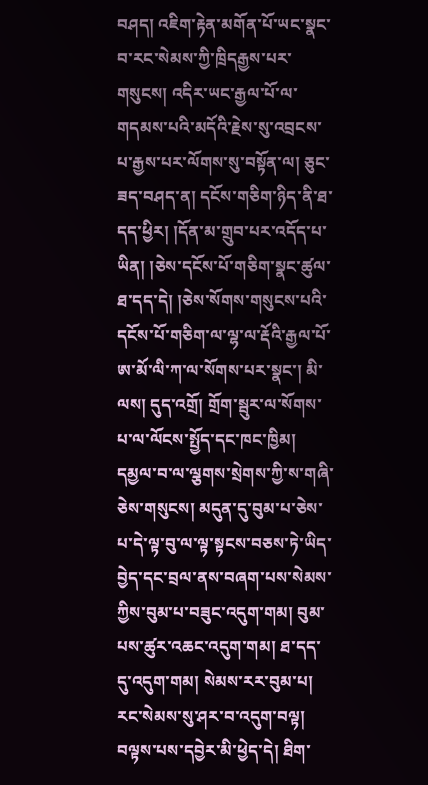བཤད། འཇིག་རྟེན་མགོན་པོ་ཡང་སྣང་བ་རང་སེམས་ཀྱི་ཁྲིདརྒྱས་པར་གསུངས། འདིར་ཡང་རྒྱལ་པོ་ལ་གདམས་པའི་མདོའི་རྗེས་སུ་འབྲངས་པ་རྒྱས་པར་ལོགས་སུ་བསྟོན་ལ། ཅུང་ཟད་བཤད་ན། དངོས་གཅིག་ཉིད་ནི་ཐ་དད་ཕྱིར། །དོན་མ་གྲུབ་པར་འདོད་པ་ཡིན། །ཅེས་དངོས་པོ་གཅིག་སྣང་ཚུལ་ཐ་དད་དེ། །ཅེས་སོགས་གསུངས་པའི་དངོས་པོ་གཅིག་ལ་ལྷ་ལ་རྡོའི་རྒྱལ་པོ་ཨ་མོ་ལི་ཀ་ལ་སོགས་པར་སྣང་། མི་ལས། དུད་འགྲོ། གྲོག་སྦུར་ལ་སོགས་པ་ལ་ལོངས་སྤྱོད་དང་ཁང་ཁྱིམ། དམྱལ་བ་ལ་ལྕགས་སྲེགས་ཀྱི་ས་གཞི་ཅེས་གསུངས། མདུན་དུ་བུམ་པ་ཅེས་པ་དེ་ལྟ་བུ་ལ་ལྟ་སྟངས་བཅས་ཏེ་ཡིད་བྱེད་དང་བྲལ་ནས་བཞག་པས་སེམས་ཀྱིས་བུམ་པ་བཟུང་འདུག་གམ། བུམ་པས་ཚུར་འཆང་འདུག་གམ། ཐ་དད་དུ་འདུག་གམ། སེམས་རར་བུམ་པ། རང་སེམས་སུ་ཤར་བ་འདུག་བལྟ། བལྟས་པས་དབྱེར་མི་ཕྱེད་དེ། ཐིག་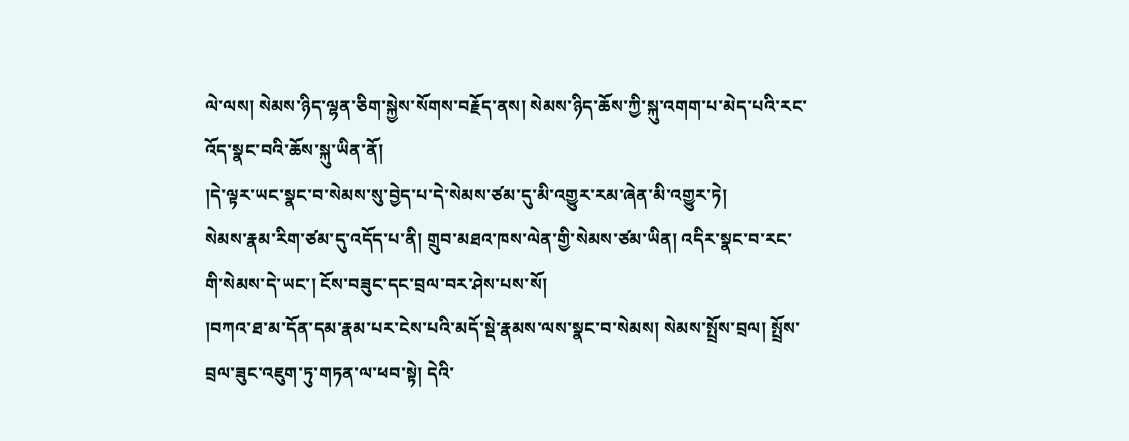ལེ་ལས། སེམས་ཉིད་ལྷན་ཅིག་སྐྱེས་སོགས་བརྗོད་ནས། སེམས་ཉིད་ཆོས་ཀྱི་སྐུ་འགག་པ་མེད་པའི་རང་འོད་སྣང་བའི་ཆོས་སྐུ་ཡིན་ནོ།
།དེ་ལྟར་ཡང་སྣང་བ་སེམས་སུ་བྱེད་པ་དེ་སེམས་ཙམ་དུ་མི་འགྱུར་རམ་ཞེན་མི་འགྱུར་ཏེ།
སེམས་རྣམ་རིག་ཙམ་དུ་འདོད་པ་ནི། གྲུབ་མཐའ་ཁས་ལེན་གྱི་སེམས་ཙམ་ཡིན། འདིར་སྣང་བ་རང་གི་སེམས་དེ་ཡང་། ངོས་བཟུང་དང་བྲལ་བར་ཤེས་པས་སོ།
།བཀའ་ཐ་མ་དོན་དམ་རྣམ་པར་ངེས་པའི་མདོ་སྡེ་རྣམས་ལས་སྣང་བ་སེམས། སེམས་སྤྲོས་བྲལ། སྤྲོས་བྲལ་ཟུང་འཇུག་ཏུ་གཏན་ལ་ཕབ་སྟེ། དེའི་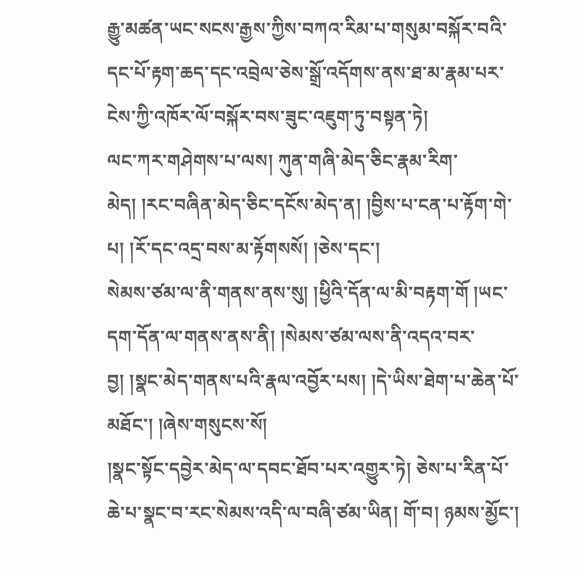རྒྱུ་མཚན་ཡང་སངས་རྒྱས་ཀྱིས་བཀའ་རིམ་པ་གསུམ་བསྐོར་བའི་དང་པོ་རྟག་ཆད་དང་འབྲེལ་ཅེས་སྒྲོ་འདོགས་ནས་ཐ་མ་རྣམ་པར་ངེས་ཀྱི་འཁོར་ལོ་བསྐོར་བས་ཟུང་འཇུག་ཏུ་བསྟན་ཏེ།
ལང་ཀར་གཤེགས་པ་ལས། ཀུན་གཞི་མེད་ཅིང་རྣམ་རིག་མེད། །རང་བཞིན་མེད་ཅིང་དངོས་མེད་ན། །བྱིས་པ་ངན་པ་རྟོག་གེ་པ། །རོ་དང་འདྲ་བས་མ་རྟོགསསོ། །ཅེས་དང་།
སེམས་ཙམ་ལ་ནི་གནས་ནས་སུ། །ཕྱིའི་དོན་ལ་མི་བརྟག་གོ །ཡང་དག་དོན་ལ་གནས་ནས་ནི། །སེམས་ཙམ་ལས་ནི་འདའ་བར་བྱ། །སྣང་མེད་གནས་པའི་རྣལ་འབྱོར་པས། །དེ་ཡིས་ཐེག་པ་ཆེན་པོ་མཐོང་། །ཞེས་གསུངས་སོ།
།སྣང་སྟོང་དབྱེར་མེད་ལ་དབང་ཐོབ་པར་འགྱུར་ཏེ། ཅེས་པ་རིན་པོ་ཆེ་པ་སྣང་བ་རང་སེམས་འདི་ལ་བཞི་ཙམ་ཡིན། གོ་བ། ཉམས་མྱོང་།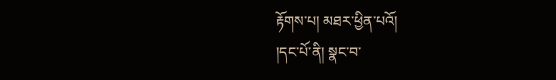རྟོགས་པ། མཐར་ཕྱིན་པའོ།
།དང་པོ་ནི། སྣང་བ་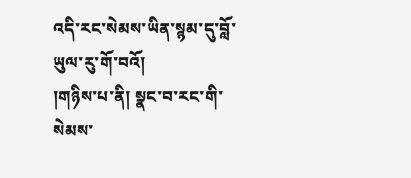འདི་རང་སེམས་ཡིན་སྙམ་དུ་བློ་ཡུལ་རུ་གོ་བའོ།
།གཉིས་པ་ནི། སྣང་བ་རང་གི་སེམས་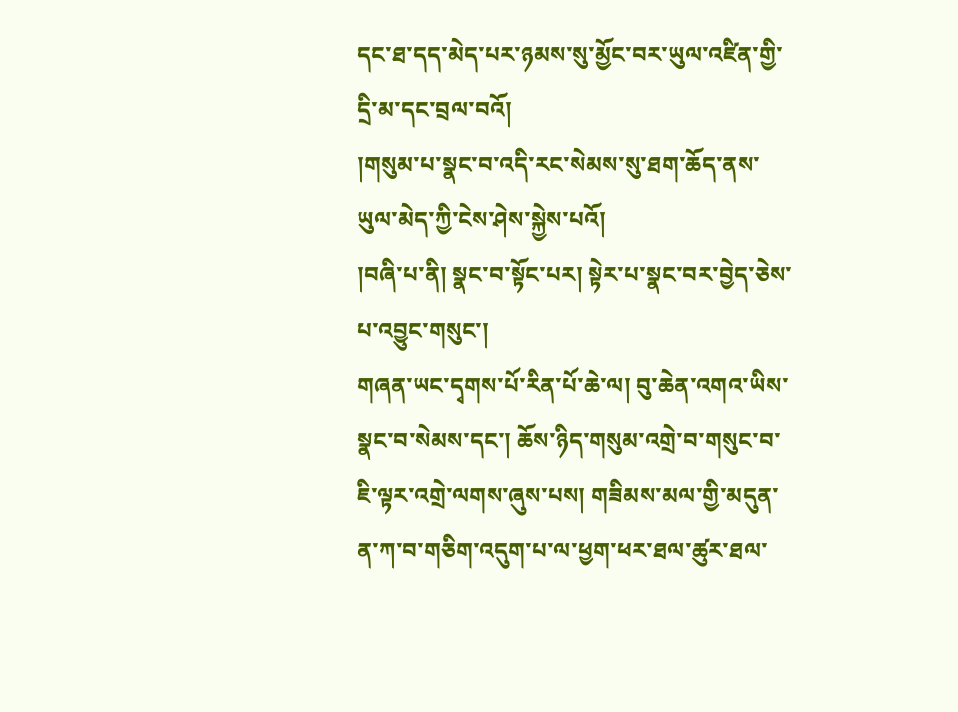དང་ཐ་དད་མེད་པར་ཉམས་སུ་མྱོང་བར་ཡུལ་འཛིན་གྱི་དྲི་མ་དང་བྲལ་བའོ།
།གསུམ་པ་སྣང་བ་འདི་རང་སེམས་སུ་ཐག་ཆོད་ནས་ཡུལ་མེད་ཀྱི་ངེས་ཤེས་སྐྱེས་པའོ།
།བཞི་པ་ནི། སྣང་བ་སྟོང་པར། སྟེར་པ་སྣང་བར་བྱེད་ཅེས་པ་འབྱུང་གསུང་།
གཞན་ཡང་དྭགས་པོ་རིན་པོ་ཆེ་ལ། བུ་ཆེན་འགའ་ཡིས་སྣང་བ་སེམས་དང་། ཆོས་ཉིད་གསུམ་འགྲེ་བ་གསུང་བ་ཇི་ལྟར་འགྲེ་ལགས་ཞུས་པས། གཟིམས་མལ་གྱི་མདུན་ན་ཀ་བ་གཅིག་འདུག་པ་ལ་ཕྱག་ཕར་ཐལ་ཚུར་ཐལ་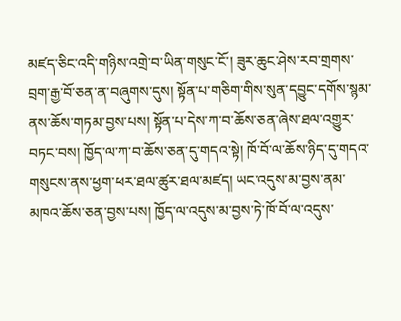མཛད་ཅིང་འདི་གཉིས་འགྲེ་བ་ཡིན་གསུང་ངོ་། ཟུར་ཆུང་ཤེས་རབ་གྲགས་བྲག་རྒྱ་བོ་ཅན་ན་བཞུགས་དུས། སྟོན་པ་གཅིག་གིས་སུན་དབྱུང་དགོས་སྙམ་ནས་ཆོས་གཏམ་བྱས་པས། སྟོན་པ་དེས་ཀ་བ་ཆོས་ཅན་ཞེས་ཐལ་འགྱུར་བཏང་བས། ཁྱོད་ལ་ཀ་བ་ཆོས་ཅན་དུ་གདའ་སྟེ། ཁོ་བོ་ལ་ཆོས་ཉིད་དུ་གདའ་གསུངས་ནས་ཕྱག་ཕར་ཐལ་ཚུར་ཐལ་མཛད། ཡང་འདུས་མ་བྱས་ནམ་མཁའ་ཆོས་ཅན་བྱས་པས། ཁྱོད་ལ་འདུས་མ་བྱས་ཏེ་ཁོ་བོ་ལ་འདུས་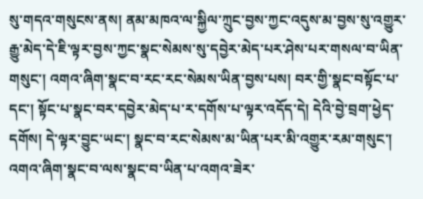སུ་གདའ་གསུངས་ནས། ནམ་མཁའ་ལ་སྐྱིལ་ཀྲུང་བྱས་ཀྱང་འདུས་མ་བྱས་སུ་འགྱུར་རྒྱུ་མེད་དེ་ཇི་ལྟར་བྱས་ཀྱང་སྣང་སེམས་སུ་དབྱེར་མེད་པར་ཤེས་པར་གསལ་བ་ཡིན་གསུང་། འགའ་ཞིག་སྣང་བ་རང་རང་སེམས་ཡིན་བྱས་པས། བར་གྱི་སྣང་བསྟོང་པ་དང་། སྟོང་པ་སྣང་བར་དབྱེར་མེད་པ་ར་དགོས་པ་ལྟར་འདོད་དེ། དེའི་བྱེ་བྲག་ཕྱེད་དགོས། དེ་ལྟར་བྱུང་ཡང་། སྣང་བ་རང་སེམས་མ་ཡིན་པར་མི་འགྱུར་རམ་གསུང་། འགའ་ཞིག་སྣང་བ་ལས་སྣང་བ་ཡིན་པ་འགའ་ཟེར་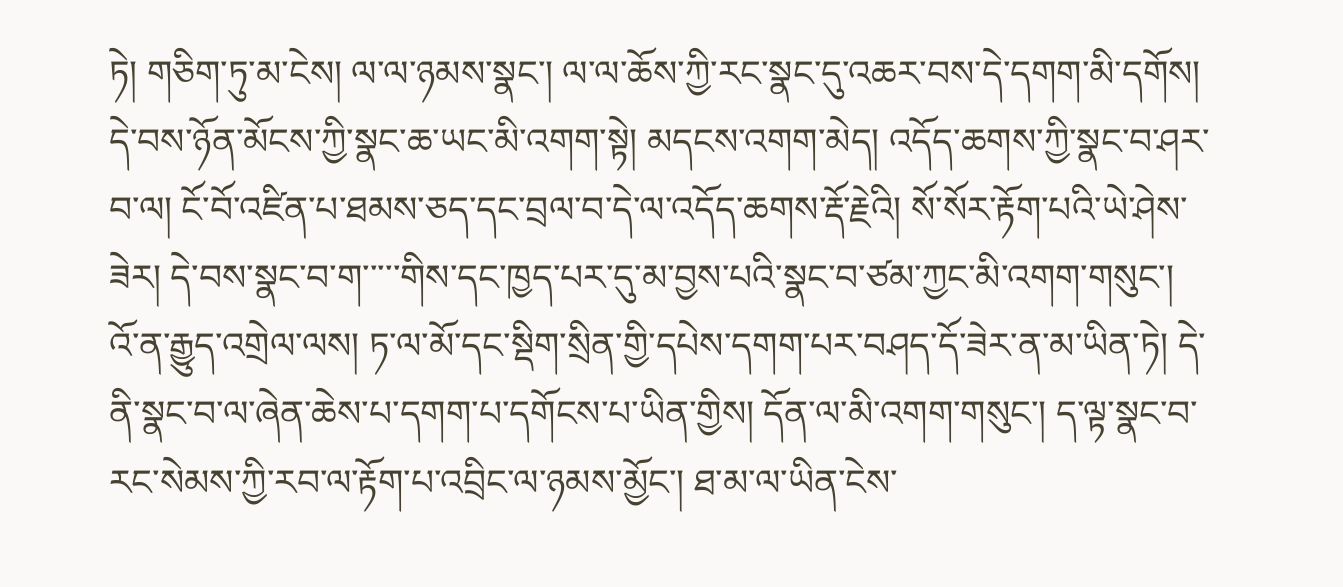ཏེ། གཅིག་ཏུ་མ་ངེས། ལ་ལ་ཉམས་སྣང་། ལ་ལ་ཆོས་ཀྱི་རང་སྣང་དུ་འཆར་བས་དེ་དགག་མི་དགོས། དེ་བས་ཉོན་མོངས་ཀྱི་སྣང་ཆ་ཡང་མི་འགག་སྟེ། མདངས་འགག་མེད། འདོད་ཆགས་ཀྱི་སྣང་བ་ཤར་བ་ལ། ངོ་བོ་འཛིན་པ་ཐམས་ཅད་དང་བྲལ་བ་དེ་ལ་འདོད་ཆགས་རྡོ་རྗེའི། སོ་སོར་རྟོག་པའི་ཡེ་ཤེས་ཟེར། དེ་བས་སྣང་བ་ག་་་་་གིས་དང་ཁྱད་པར་དུ་མ་བྱས་པའི་སྣང་བ་ཙམ་ཀྱང་མི་འགག་གསུང་།
འོ་ན་རྒྱུད་འགྲེལ་ལས། ཏ་ལ་མོ་དང་སྡིག་སྲིན་གྱི་དཔེས་དགག་པར་བཤད་དོ་ཟེར་ན་མ་ཡིན་ཏེ། དེ་ནི་སྣང་བ་ལ་ཞེན་ཆེས་པ་དགག་པ་དགོངས་པ་ཡིན་གྱིས། དོན་ལ་མི་འགག་གསུང་། ད་ལྟ་སྣང་བ་རང་སེམས་ཀྱི་རབ་ལ་རྟོག་པ་འབྲིང་ལ་ཉམས་མྱོང་། ཐ་མ་ལ་ཡིན་ངེས་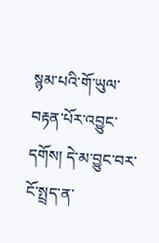སྙམ་པའི་གོ་ཡུལ་བརྟན་པོར་འབྱུང་དགོས། དེ་མ་བྱུང་བར་ངོ་སྤྲད་ན་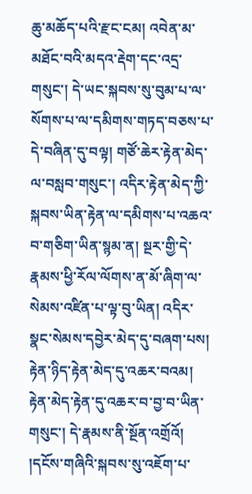ཆུ་མཆོད་པའི་རྫང་ངམ། འབེན་མ་མཐོང་བའི་མདའ་རྡེག་དང་འདྲ་གསུང་། དེ་ཡང་སྐབས་སུ་བུམ་པ་ལ་སོགས་པ་ལ་དམིགས་གཏད་བཅས་པ་དེ་བཞིན་དུ་བལྟ། གཙོ་ཆེར་རྟེན་མེད་ལ་བསླབ་གསུང་། འདིར་རྟེན་མེད་ཀྱི་སྐབས་ཡིན་རྟེན་ལ་དམིགས་པ་འཆའ་བ་གཅིག་ཡིན་སྙམ་ན། སྔར་གྱི་དེ་རྣམས་ཕྱི་རོལ་ལོགས་ན་མོ་ཞིག་ལ་སེམས་འཛིན་པ་ལྟ་བུ་ཡིན། འདིར་སྣང་སེམས་དབྱེར་མེད་དུ་བཞག་པས། རྟེན་ཉིད་རྟེན་མེད་དུ་འཆར་བའམ། རྟེན་མེད་རྟེན་དུ་འཆར་བ་བྱ་བ་ཡིན་གསུང་། དེ་རྣམས་ནི་སྔོན་འགྲོའོ།
།དངོས་གཞིའི་སྐབས་སུ་འཇོག་པ་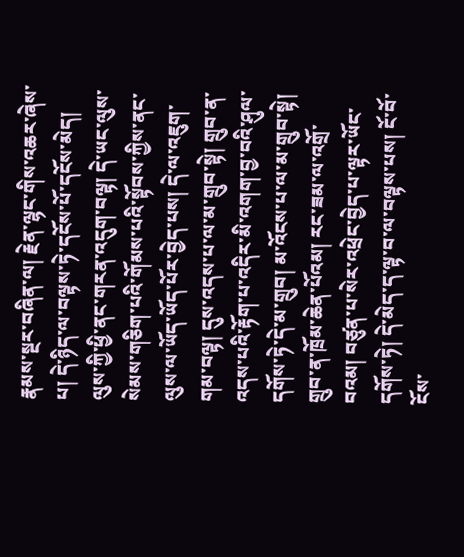རྣམས་སྔར་བཞིན་ལ། རྗེན་ལྷང་གིས་འཆར་ཞེས་པ། དེ་ཉིད་ལ་བལྟས་ཏེ་དངོས་པོ་དངོས་མེད། ལུས་ཀྱི་ཕྱི་ནང་གརན་འདུག་བལྟ། དེ་ཡང་ལུས་སེམས་གཅིག་པའི་གོམས་པའི་སྟོབས་ཀྱིས་ནང་ལུས་ལ་ཡོད་ཡོད་པོར་བྱེད་པས། དེ་ལ་འཇུག་གམ་བལྟ། དུས་འདས་པ་ལ་མ་གྲུབ་སྟེ། གྲུབ་ན་འདས་པའི་རྟོག་པ་འདིར་མི་འགག་བྱ་བའི་ཤུལ་དགོས་ཏེ་དེ་མ་གྲུབ། མ་འོངས་པ་ལ་མ་གྲུབ་སྟེ། གྲུབ་ན་ཁྲོམ་ཆེན་པོའམ། རང་ཟམ་ལ་འགྲོ་བའམ། བཙུན་པ་སེར་འཕྲེང་བྱེད་པ་ལྟར་ཡོང་དགོས་ཏེ། དེ་མེད་ད་ལྟ་བ་ལ་བལྟས་པས། ངོ་བོ་ངོས་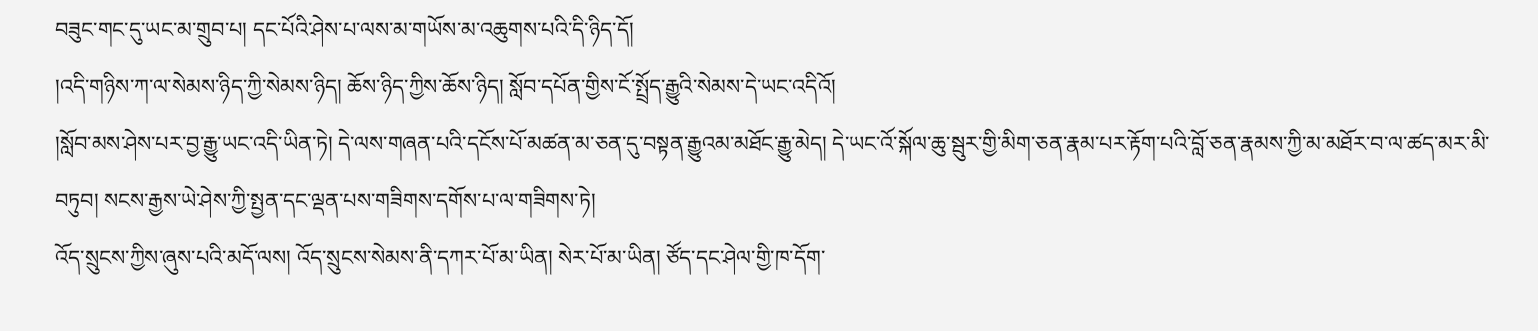བཟུང་གང་དུ་ཡང་མ་གྲུབ་པ། དང་པོའི་ཤེས་པ་ལས་མ་གཡོས་མ་འཆུགས་པའི་དི་ཉིད་དོ།
།འདི་གཉིས་ཀ་ལ་སེམས་ཉིད་ཀྱི་སེམས་ཉིད། ཆོས་ཉིད་ཀྱིས་ཆོས་ཉིད། སློབ་དཔོན་གྱིས་ངོ་སྤྲོད་རྒྱུའི་སེམས་དེ་ཡང་འདིའོ།
།སློབ་མས་ཤེས་པར་བྱ་རྒྱུ་ཡང་འདི་ཡིན་ཏེ། དེ་ལས་གཞན་པའི་དངོས་པོ་མཚན་མ་ཅན་དུ་བསྟན་རྒྱུའམ་མཐོང་རྒྱུ་མེད། དེ་ཡང་འོ་སྐོལ་ཆུ་སྦུར་གྱི་མིག་ཅན་རྣམ་པར་རྟོག་པའི་བློ་ཅན་རྣམས་ཀྱི་མ་མཐོར་བ་ལ་ཚད་མར་མི་བཏུབ། སངས་རྒྱས་ཡེ་ཤེས་ཀྱི་སྤྱན་དང་ལྡན་པས་གཟིགས་དགོས་པ་ལ་གཟིགས་ཏེ།
འོད་སྲུངས་ཀྱིས་ཞུས་པའི་མདོ་ལས། འོད་སྲུངས་སེམས་ནི་དཀར་པོ་མ་ཡིན། སེར་པོ་མ་ཡིན། ཙོད་དང་ཤེལ་གྱི་ཁ་དོག་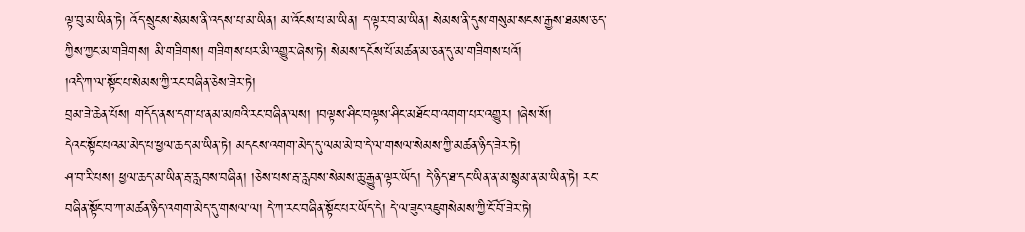ལྟ་བུ་མ་ཡིན་ཏེ། འོད་སྲུངས་སེམས་ནི་འདས་པ་མ་ཡིན། མ་འོངས་པ་མ་ཡིན། ད་ལྟར་བ་མ་ཡིན། སེམས་ནི་དུས་གསུམ་སངས་རྒྱས་ཐམས་ཅད་ཀྱིས་ཀྱང་མ་གཟིགས། མི་གཟིགས། གཟིགས་པར་མི་འགྱུར་ཞེས་ཏེ། སེམས་དངོས་པོ་མཚན་མ་ཅན་དུ་མ་གཟིགས་པའོ།
།འདི་ཀ་ལ་སྟོང་པ་སེམས་ཀྱི་རང་བཞིན་ཅེས་ཟེར་ཏེ།
བྲམ་ཟེ་ཆེན་པོས། གདོད་ནས་དག་པ་ནམ་མཁའི་རང་བཞིན་ལས། །བལྟས་ཤིང་བལྟས་ཤིང་མཐོང་བ་འགག་པར་འགྱུར། །ཞེས་སོ།
དེའང་སྟོང་པའམ་མེད་པ་ཕྱལ་ཆད་མ་ཡིན་ཏེ། མདངས་འགག་མེད་དུ་ལམ་མེ་བ་དེ་ལ་གསལ་སེམས་ཀྱི་མཚན་ཉིད་ཟེར་ཏེ།
ཤ་བ་རི་པས། ཕྱལ་ཆད་མ་ཡིན་རྦ་རླབས་བཞིན། །ཅེས་པས་རྦ་རླབས་སེམས་ཆུ་རྒྱུན་ལྟར་ཡོད། དེ་ཉིད་ཐ་དང་ཡིན་ན་མ་སྙམ་ན་མ་ཡིན་ཏེ། རང་བཞིན་སྟོང་བ་ཀ་མཚན་ཉིད་འགག་མེད་དུ་གསལ་ལ། དེ་ཀ་རང་བཞིན་སྟོང་པར་ཡོད་དེ། དེ་ལ་ཟུང་འཇུགསེམས་ཀྱི་ངོ་བོ་ཟེར་ཏེ།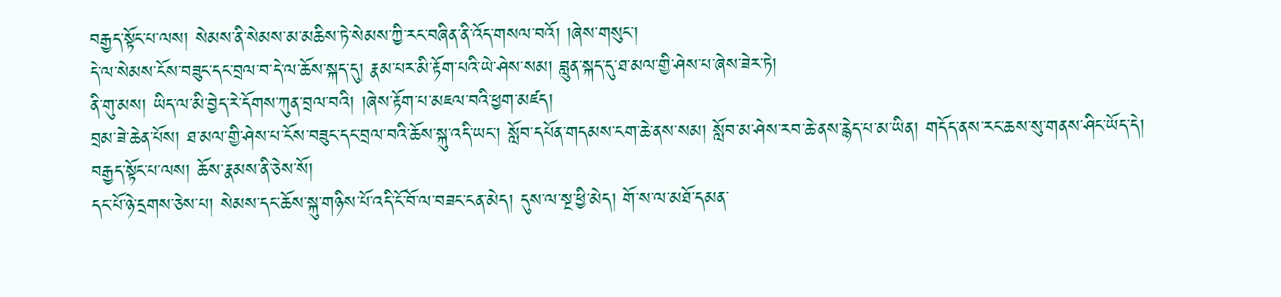བརྒྱད་སྟོང་པ་ལས། སེམས་ནི་སེམས་མ་མཆིས་ཏེ་སེམས་ཀྱི་རང་བཞིན་ནི་འོད་གསལ་བའོ། །ཞེས་གསུང་།
དེ་ལ་སེམས་ངོས་བཟུང་དང་བྲལ་བ་དེ་ལ་ཆོས་སྐད་དུ། རྣམ་པར་མི་རྟོག་པའི་ཡེ་ཤེས་སམ། བླུན་སྐད་དུ་ཐ་མལ་གྱི་ཤེས་པ་ཞེས་ཟེར་ཏེ།
ནི་གུ་མས། ཡིད་ལ་མི་བྱེད་རེ་དོགས་ཀུན་བྲལ་བའི། །ཞེས་རྟོག་པ་མཇལ་བའི་ཕྱག་མཛད།
བྲམ་ཟེ་ཆེན་པོས། ཐ་མལ་གྱི་ཤེས་པ་ངོས་བཟུང་དང་བྲལ་བའི་ཆོས་སྐུ་འདི་ཡང་། སློབ་དཔོན་གདམས་ངག་ཆེ་ནས་སམ། སློབ་མ་ཤེས་རབ་ཆེ་ནས་རྙེད་པ་མ་ཡིན། གདོད་ནས་རང་ཆས་སུ་གནས་ཤིང་ཡོད་དེ།
བརྒྱད་སྟོང་པ་ལས། ཆོས་རྣམས་ནི་ཅེས་སོ།
དང་པོ་ཉེ་དྲགས་ཅེས་པ། སེམས་དང་ཆོས་སྐུ་གཉིས་པོ་འདི་ངོ་བོ་ལ་བཟང་ངན་མེད། དུས་ལ་སྔ་ཕྱི་མེད། གོ་ས་ལ་མཐོ་དམན་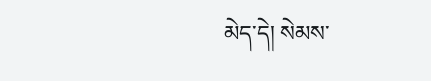མེད་དེ། སེམས་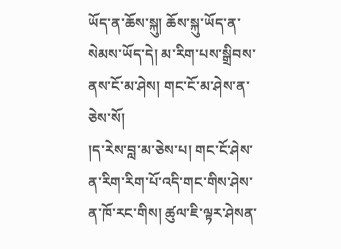ཡོད་ན་ཆོས་སྐུ། ཆོས་སྐུ་ཡོད་ན་སེམས་ཡོད་དེ། མ་རིག་པས་སྒྲིབས་ནས་ངོ་མ་ཤེས། གང་ངོ་མ་ཤེས་ན་ཅེས་སོ།
།ད་རེས་བླ་མ་ཅེས་པ། གང་ངོ་ཤེས་ན་རིག་རིག་པོ་འདི་གང་གིས་ཤེས་ན་ཁོ་རང་གིས། ཚུལ་ཇི་ལྟར་ཤེསན་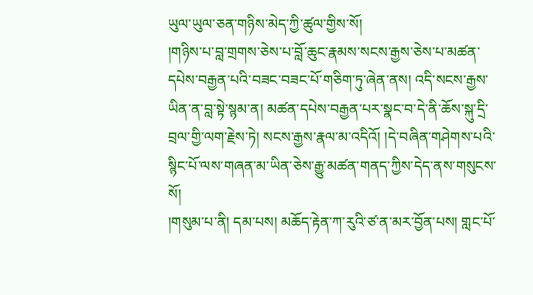ཡུལ་ཡུལ་ཅན་གཉིས་མེད་ཀྱི་ཚུལ་གྱིས་སོ།
།གཉིས་པ་བླ་གྲགས་ཅེས་པ་བློ་ཆུང་རྣམས་སངས་རྒྱས་ཅེས་པ་མཚན་དཔེས་བརྒྱན་པའི་བཟང་བཟང་པོ་གཅིག་ཏུ་ཞེན་ནས། འདི་སངས་རྒྱས་ཡིན་ན་བླ་སྟེ་སྙམ་ན། མཚན་དཔེས་བརྒྱན་པར་སྣང་བ་དེ་ནི་ཆོས་སྐུ་དྲི་བྲལ་གྱི་ལག་རྗེས་ཏེ། སངས་རྒྱས་རྣལ་མ་འདིའོ། །དེ་བཞིན་གཤེགས་པའི་སྙིང་པོ་ལས་གཞན་མ་ཡིན་ཅེས་རྒྱུ་མཚན་གནད་ཀྱིས་དེད་ནས་གསུངས་སོ།
།གསུམ་པ་ནི། དམ་པས། མཆོད་རྟེན་ཀ་རུའི་ཙ་ན་མར་བྱོན་པས། གླང་པོ་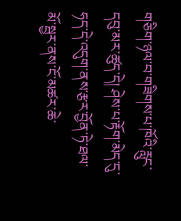གཅིག་ཉལ་བ་གཟིགས་པ་ཁོའི་རླུང་དབུ་མར་ཚུད་དེ། ཤེས་པ་རྟོག་མེད་དུ་ཧད་དེ་འདུག་ནས་རྩར་བྱོན་ཏེ་ཐལ་མོ་སྦྱར་ནས་ངོ་མཚར་ཆེ་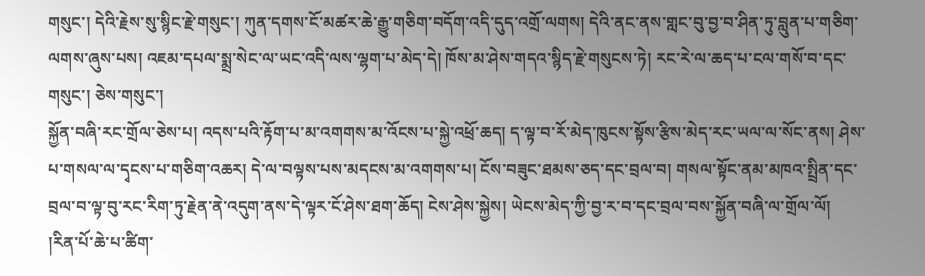གསུང་། དེའི་རྗེས་སུ་སྙིང་རྗེ་གསུང་། ཀུན་དགས་ངོ་མཚར་ཆེ་རྒྱུ་གཅིག་བདོག་འདི་དུད་འགྲོ་ལགས། དེའི་ནང་ནས་གླང་བུ་བྱ་བ་ཤིན་ཏུ་བླུན་པ་གཅིག་ལགས་ཞུས་པས། འཇམ་དཔལ་སྨྲ་སེང་ལ་ཡང་འདི་ལས་ལྷག་པ་མེད་དེ། ཁོས་མ་ཤེས་གདའ་སྙིད་རྗེ་གསུངས་ཏེ། རང་རེ་ལ་ཆད་པ་ངལ་གསོ་བ་དང་གསུང་། ཅེས་གསུང་།
སྐྱོན་བཞི་རང་གྲོལ་ཅེས་པ། འདས་པའི་རྟོག་པ་མ་འགགས་མ་འོངས་པ་སྐྱེ་འཕྲོ་ཆད། ད་ལྟ་བ་རོ་མེད་ཁུངས་སྟོས་རྩིས་མེད་རང་ཡལ་ལ་སོང་ནས། ཤེས་པ་གསལ་ལ་དྭངས་པ་གཅིག་འཆར། དེ་ལ་བལྟས་པས་མདངས་མ་འགགས་པ། ངོས་བཟུང་ཐམས་ཅད་དང་བྲལ་བ། གསལ་སྟོང་ནམ་མཁའ་སྤྲིན་དང་བྲལ་བ་ལྟ་བུ་རང་རིག་ཏུ་རྗེན་ནེ་འདུག་ནས་དེ་ལྟར་ངོ་ཤེས་ཐག་ཆོད། ངེས་ཤེས་སྐྱེས། ཡེངས་མེད་ཀྱི་བྱ་ར་བ་དང་བྲལ་བས་སྐྱོན་བཞི་ལ་གྲོལ་ལོ།
།རིན་པོ་ཆེ་པ་ཚིག་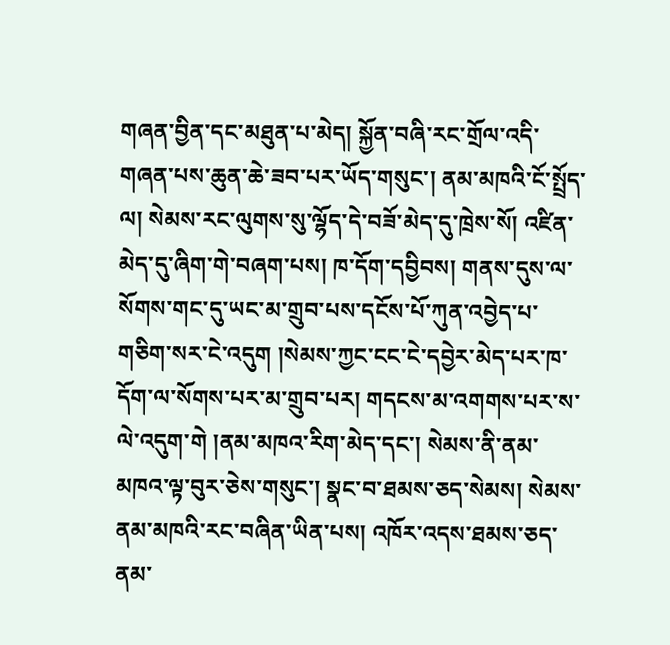གཞན་བྱིན་དང་མཐུན་པ་མེད། སྐྱོན་བཞི་རང་གྲོལ་འདི་གཞན་པས་ཆུན་ཆེ་ཟབ་པར་ཡོད་གསུང་། ནམ་མཁའི་ངོ་སྤྲོད་ལ། སེམས་རང་ལུགས་སུ་ལྷོད་དེ་བཟོ་མེད་དུ་ཁྲེས་སོ། འཛིན་མེད་དུ་ཞིག་གེ་བཞག་པས། ཁ་དོག་དབྱིབས། གནས་དུས་ལ་སོགས་གང་དུ་ཡང་མ་གྲུབ་པས་དངོས་པོ་ཀུན་འབྱེད་པ་གཅིག་སར་ངེ་འདུག །སེམས་ཀྱང་ངང་ངེ་དབྱེར་མེད་པར་ཁ་དོག་ལ་སོགས་པར་མ་གྲུབ་པར། གདངས་མ་འགགས་པར་ས་ལེ་འདུག་གེ །ནམ་མཁའ་རིག་མེད་དང་། སེམས་ནི་ནམ་མཁའ་ལྟ་བུར་ཅེས་གསུང་། སྣང་བ་ཐམས་ཅད་སེམས། སེམས་ནམ་མཁའི་རང་བཞིན་ཡིན་པས། འཁོར་འདས་ཐམས་ཅད་ནམ་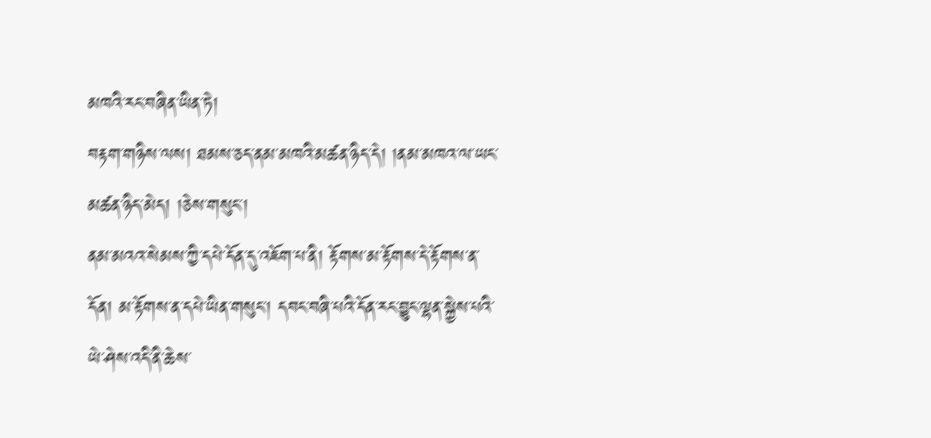མཁའི་རང་བཞིན་ཡིན་ཏེ།
བརྟག་གཉིས་ལས། ཐམས་ཅད་ནམ་མཁའི་མཚན་ཉིད་དེ། །ནམ་མཁའ་ལ་ཡང་མཚན་ཉིད་མེད། །ཅེས་གསུང་།
ནམ་མའའ་སེམས་ཀྱི་དཔེ་དོན་དུ་འཇོག་པ་ནི། རྟོགས་མ་རྟོགས་དེ་རྟོགས་ན་དོན། མ་རྟོགས་ན་དཔེ་ཡིན་གསུང་། དབང་བཞི་པའི་དོན་རང་བྱུང་ལྷན་སྐྱེས་པའི་ཡེ་ཤེས་འདི་ནི་ཆེས་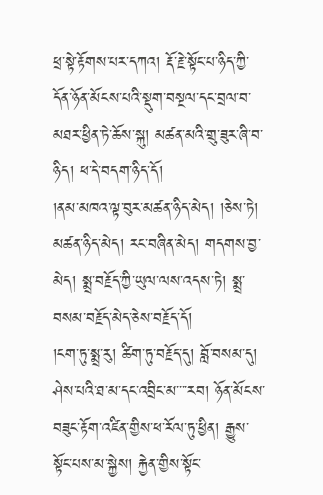ཕྲ་སྟེ་རྟོགས་པར་དཀའ། རྡོ་རྗེ་སྟོང་པ་ཉིད་ཀྱི་དོན་ཉོན་མོངས་པའི་སྡུག་བསྔལ་དང་བྲལ་བ་མཐར་ཕྱིན་ཏེ་ཆོས་སྐུ། མཚན་མའི་གྲུ་ཟུར་ཞི་བ་ཉིད། ཕ་དེ་བདག་ཉིད་དོ།
།ནམ་མཁའ་ལྟ་བུར་མཚན་ཉིད་མེད། །ཅེས་ཏེ། མཚན་ཉིད་མེད། རང་བཞིན་མེད། གདགས་བྱ་མེད། སྨྲ་བརྗོད་ཀྱི་ཡུལ་ལས་འདས་ཏེ། སྨྲ་བསམ་བརྗོད་མེད་ཅེས་བརྗོད་དོ།
།ངག་ཏུ་སྨྲ་རུ། ཚིག་ཏུ་བརྗོད་དུ། བློ་བསམ་དུ། ཤེས་པའི་ཐ་མ་དང་འབྲིང་མ་་་་རབ། ཉོན་མོངས་བཟུང་རྟོག་འཛིན་གྱིས་ཕ་རོལ་ཏུ་ཕྱིན། རྒྱུས་སྟོང་པས་མ་སྐྱེས། རྐྱེན་གྱིས་སྟོང་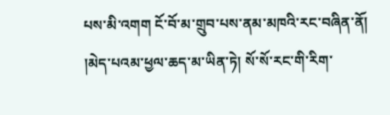པས་མི་འགག ངོ་བོ་མ་གྲུབ་པས་ནམ་མཁའི་རང་བཞིན་ནོ།
།མེད་པའམ་ཕྱལ་ཆད་མ་ཡིན་ཏེ། སོ་སོ་རང་གི་རིག་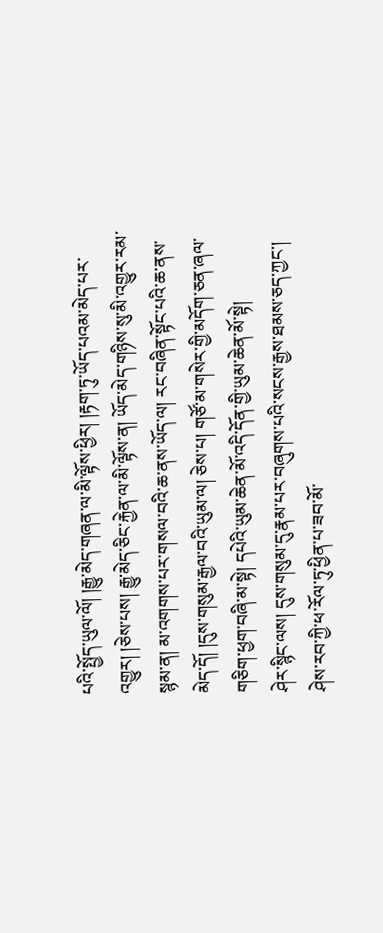པའི་སྤྱོད་ཡུལ་ལོ། །རྒྱུ་མེད་གཞན་ལ་མི་ལྟོས་ཕྱིར། །རྟག་ཏུ་ཡོད་པའམ་མེད་པར་འགྱུར། །ཅེས་པས། རྒྱུ་མེད་ཅིང་རྐྱེན་ལ་མི་ལྟོས་ན། ཡོད་མེད་གཉིས་སུ་མི་འགྱུར་རམ་སྙམ་ན། མ་འགགས་པར་གསལ་བའི་ཆ་ནས་ཡོད་ལ། རང་བཞིན་སྟོང་པའི་ཆ་ནས་མེད་དོ། །དུས་གསུམ་རྒྱལ་བའི་ཡུམ་ལ། ཅེས་པ། གཙོ་མ་གསེར་གྱི་མདོག་ཅན་ཞལ་གཅིག་ཕྱག་བཞི་མ་སྟེ། དཔེའི་ཡུམ་ཆེན་མོ་འདི་དོན་གྱི་ཡུམ་ཆེན་མོ་སྟེ།
ཤེར་སྙིང་ལས། དུས་གསུམ་དུ་རྣམ་པར་བཞུགས་པའི་སངས་རྒྱས་ཐམས་ཅད་ཀྱང་། ཤེས་རབ་ཀྱི་ཕ་རོལ་ཏུ་ཕྱིན་པ་ཟབ་མོ་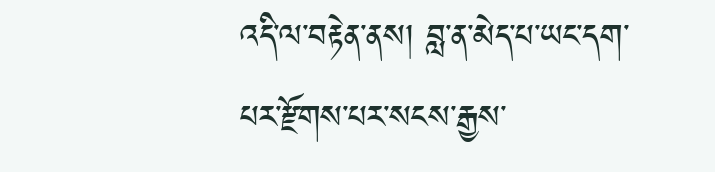འདི་ལ་བརྟེན་ནས། བླ་ན་མེད་པ་ཡང་དག་པར་རྫོགས་པར་སངས་རྒྱས་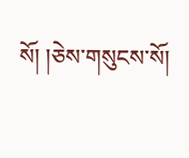སོ། །ཅེས་གསུངས་སོ།